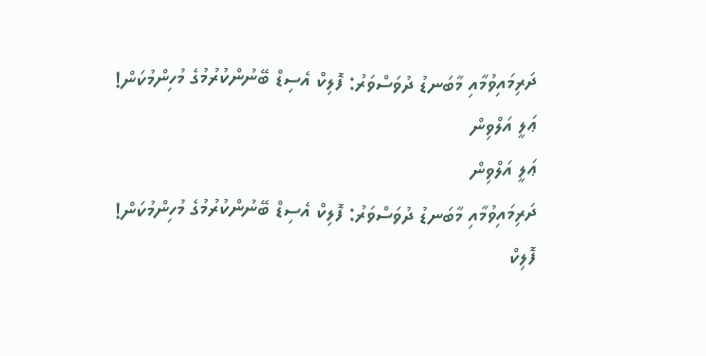ދަރިމައިވުމާއި މާބަނޑު ދުވަސްވަރު: ފޮލިކް އެސިޑް ބޭނުންކުރުމުގެ މުހިންމުކަން!
ޢަލީ އަލްވިން
ޢަލީ އަލްވިން
ދަރިމައިވުމާއި މާބަނޑު ދުވަސްވަރު: ފޮލިކް އެސިޑް ބޭނުންކުރުމުގެ މުހިންމުކަން!
ފޮލިކް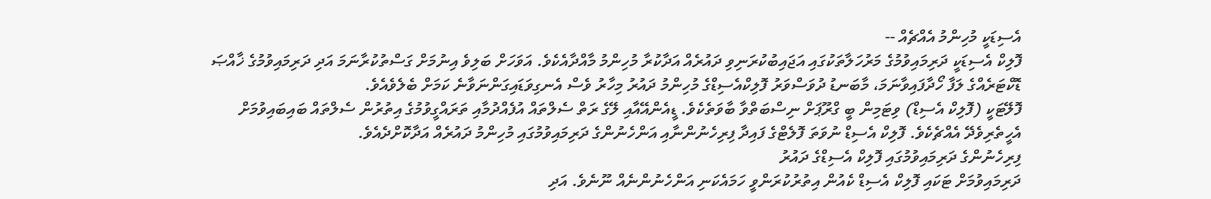އެސިޑަކީ މުހިންމު އެއްޗެއް --
ފޮލިކް އެސިޑަކީ ދަރިމައިވުމުގެ މަރުހަލާތަކުގައި އަޖައިބުކުރަނިވި ދައުރެއް އަދާކުރާ މުހިންމު މާއްދާއެކެވެ. އަވަހަށް ބަލިވެ އިނުމަށް ގަސްތުކުރާނަމަ އަދި ދަރިމައިވުމުގެ ޚާއްޞަ ޑޮކްޓަރެއްގެ ލަފާ ހޯދާފައިވާނަމަ، މާބަނޑު ދުވަސްވަރު ފޮލިކްއެސިޑްގެ މުހިންމު ދައުރު މިހާރު ވެސް އެނގިވަޑައިގަންނަވާނެ ކަމަށް ބެލެވެއެވެ.
ފޮލޭޓަކީ (ފޮލިކް އެސިޑް) ވިޓަމިން ބީ ގްރޫޕަށް ނިސްބަތްވާ ބާވަތެކެވެ. ޑީއެންއޭއާއި ލޭގެ ރަތް ސެލްތައް އުފެއްދުމާއި ތަރައްގީވުމުގެ އިތުރުން ސެލްތައް ބައިބައިވުމަށް އެހީތެރިވެދޭ އެއްޗެކެވެ. ފޮލިކް އެސިޑް ނުވަތަ ފޮލެޓްގެ ފައިދާ ފިރިހެނުންނާއި އަންހެނުންގެ ދަރިމައިވުމުގައި މުހިންމު ދައުރެއް އަދާކޮށްދެއެވެ.
ފިރިހެނުންގެ ދަރިމައިވުމުގައި ފޮލިކް އެސިޑްގެ ދައުރު
ދަރިމައިވުމަށް ޓަކައި ފޮލިކް އެސިޑް ކެއުން އިތުރުކުރަންވީ ހަމައެކަނި އަންހެނުންނެއް ނޫނެވެ. އަދި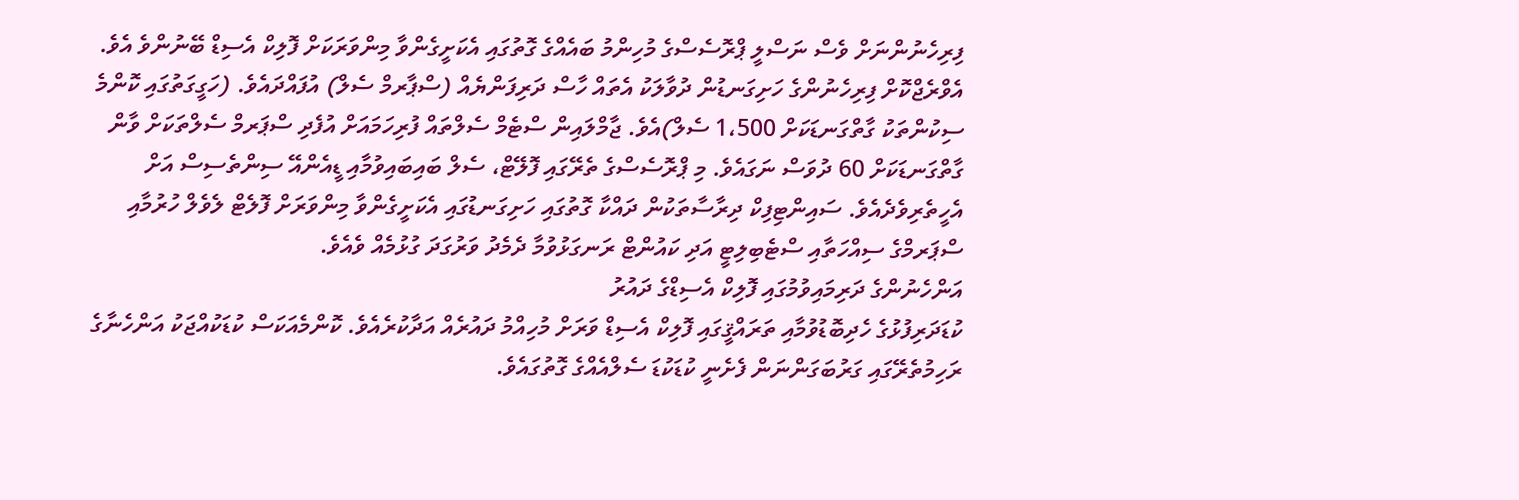ފިރިހެނުންނަށް ވެސް ނަސްލީ ޕްރޮސެސްގެ މުހިންމު ބައެއްގެ ގޮތުގައި އެކަށީގެންވާ މިންވަރަކަށް ފޮލިކް އެސިޑް ބޭނުންވެ އެވެ. އެވްރެޖްކޮށް ފިރިހެނުންގެ ހަށިގަނޑުން ދުވާލަކު އެތައް ހާސް ދަރިފަންޔެއް (ސްޕާރމް ސެލް) އުފައްދައެވެ. (ހަގީގަތުގައި ކޮންމެ ސިކުންތަކު ގާތްގަނޑަކަށް 1،500 ސެލް)އެވެ. ޖާމްލައިން ސްޓެމް ސެލްތައް ފުރިހަމައަށް އުފެދި ސްޕަރމް ސެލްތަކަށް ވާން ގާތްގަނޑަކަށް 60 ދުވަސް ނަގައެވެ. މި ޕްރޮސެސްގެ ތެރޭގައި ފޮލޭޓް، ސެލް ބައިބައިވުމާއި ޑީއެންއޭ ސިންތެސިސް އަށް އެހީތެރިވެދެއެވެ. ސައިންޓިފިކް ދިރާސާތަކުން ދައްކާ ގޮތުގައި ހަށިގަނޑުގައި އެކަށީގެންވާ މިންވަރަށް ފޮލެޓް ލެވެލް ހުރުމާއި ސްޕަރމްގެ ސިއްހަތާއި ސްޓެބިލިޓީ އަދި ކައުންޓް ރަނގަޅުވުމާ ދެމެދު ވަރުގަދަ ގުޅުމެއް ވެއެވެ.
އަންހެނުންގެ ދަރިމައިވުމުގައި ފޮލިކް އެސިޑްގެ ދައުރު
ކުޑަދަރިފުޅުގެ ހެދިބޮޑުވުމާއި ތަރައްޤީގައި ފޮލިކް އެސިޑް ވަރަށް މުހިއްމު ދައުރެއް އަދާކުރެއެވެ. ކޮންމެއަކަސް ކުޑަކުއްޖަކު އަންހެނާގެ ރަހިމުތެރޭގައި ގަރުބަގަންނަން ފެށެނީ ކުޑަކުޑަ ސެލްއެއްގެ ގޮތުގައެވެ.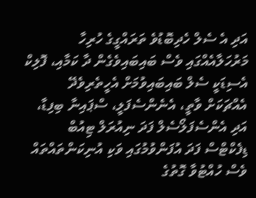އަދި އެ ސެލް ހެދިބޮޑުވެ ތަރައްގީގެ ހުރިހާ މަރުހަލާއެއްގައި ވެސް ބައިބައިވެގެން ދާ ކަމާއި، ފޮލިކް އެސިޑަކީ ސެލް ބައިބައިވުމަށް އެހީތެރިވެދޭ އެއްޗަކަށް ވާތީ، އެނެންސެފަލީ، ސްޕައިނާ ބިފިޑާ، އަދި އެންސެފަލޯސެލް ފަދަ ނިއުރަލް ޓިއުބް ޑިފެކްޓްސް ފަދަ އުފަންވުމުގައި ވަކި އުނިކަންތައްތައް ވެސް ހުއްޓުވާ ގޮތުގެ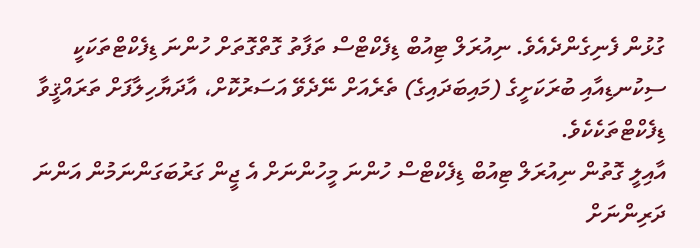ގުޅުން ފެނިގެންދެއެވެ. ނިއުރަލް ޓިއުބް ޑިފެކްޓްސް ތަފާތު ގޮތްގޮތަށް ހުންނަ ޑިފެކްޓްތަކަކީ ސިކުނޑިއާއި ބުރަކަށީގެ (މައިބަދައިގެ) ތެރެއަށް ނޭދެވޭ އަސަރުކޮށް، އާދަޔާހިލާފަށް ތަރައްޤީވާ ޑިފެކްޓްތަކެކެވެ.
އާއިލީ ގޮތުން ނިއުރަލް ޓިއުބް ޑިފެކްޓްސް ހުންނަ މީހުންނަށް އެ ޖީން ގަރުބަގަންނަމުން އަންނަ ދަރިންނަށް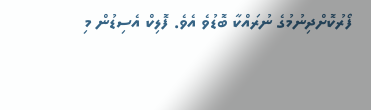ފޯރުކޮށްދިނުމުގެ ނުރައްކާ ބޮޑުވެ އެވެ. ފޮލިކް އެސިޑުން މި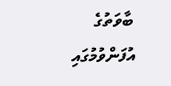ބާވަތުގެ އުފަންވުމުގައި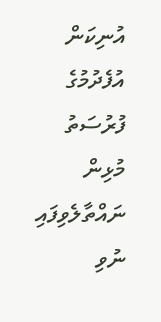އުނިކަން އުފެދުމުގެ ފުރުސަތު މުޅިން ނައްތާލެވިފައި ނުވި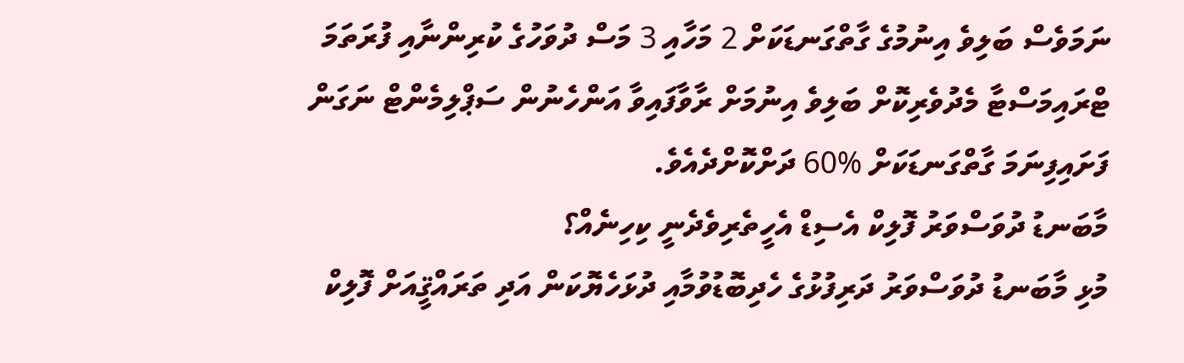ނަމަވެސް ބަލިވެ އިނުމުގެ ގާތްގަނޑަކަށް 2 މަހާއި 3 މަސް ދުވަހުގެ ކުރިންނާއި ފުރަތަމަ ޓްރައިމަސްޓާ މެދުވެރިކޮށް ބަލިވެ އިނުމަށް ރާވާފައިވާ އަންހެނުން ސަޕްލިމެންޓް ނަގަން ފަށައިފިނަމަ ގާތްގަނޑަކަށް %60 ދަށްކޮށްދެއެވެ.
މާބަނޑު ދުވަސްވަރު ފޮލިކް އެސިޑް އެހީތެރިވެދެނީ ކިހިނެއް؟
މުޅި މާބަނޑު ދުވަސްވަރު ދަރިފުޅުގެ ހެދިބޮޑުވުމާއި ދުޅަހެޔޮކަން އަދި ތަރައްޤީއަށް ފޮލިކް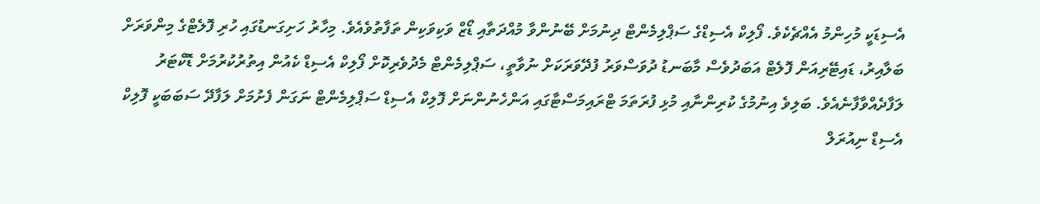އެސިޑަކީ މުހިންމު އެއްޗެކެވެ. ފޯލިކް އެސިޑްގެ ސަޕްލިމެންޓް ދިނުމަށް ބޭނުންވާ މުއްދަތާއި ޑޯޒް ވަކިވަކިން ތަފާތުވެއެވެ. މިހާރު ހަށިގަނޑުގައި ހުރި ފޮލެޓްގެ މިންވަރަށް ބަލާއިރު، ޑައިޓޭރިއަން ފޮލެޓް އަބަދުވެސް މާބަނޑު ދުވަސްވަރު ފުދޭވަރަކަށް ނުވާތީ، ސަޕްލިމެންޓް މެދުވެރިކޮށް ފޯލިކް އެސިޑް ކެއުން އިތުރުކުރުމަށް ޑޮކްޓަރު ލަފާދެއްވާފާނެއެވެ. ބަލިވެ އިނުމުގެ ކުރިންނާއި މުޅި ފުރަތަމަ ޓްރައިމަސްޓާގައި އަންހެނުންނަށް ފޮލިކް އެސިޑް ސަޕްލިމެންޓް ނަގަން ފެށުމަށް ލަފާދޭ ސަބަބަކީ ފޮލިކް އެސިޑް ނިއުރަލް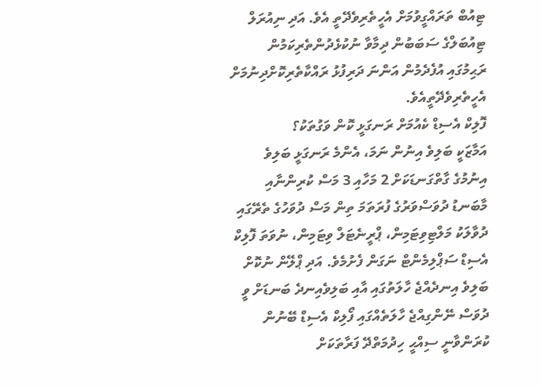ޓިއުބް ތަރައްގީވުމަށް އެހީތެރިވެދޭތީ އެވެ. އަދި ނިއުރަލް ޓިއުބަލްގެ ސަބަބުން ދިމާވާ ނުކުޅެދުންތެރިކަމުން ރަޙިމުގައި އުފެދެމުން އަންނަ ދަރިފުޅު ރައްކާތެރިކޮށްދިނުމަށް އެހީތެރިވެދޭތީއެވެ.
ފޮލިކް އެސިޑް ކެއުމަށް ރަނގަޅީ ކޮން ވަގުތަކު؟
އަމާޒަކީ ބަލިވެ އިނުން ނަމަ، އެންމެ ރަނގަޅީ ބަލިވެ އިނުމުގެ ގާތްގަނޑަކަށް 2 މަހާއި 3 މަސް ކުރިންނާއި މާބަނޑު ދުވަސްވަރުގެ ފުރަތަމަ ތިން މަސް ދުވަހުގެ ތެރޭގައި ދުވާލަކު މަލްޓިވިޓަމިން، ޕްރީނެޓަލް ވިޓަމިން، ނުވަތަ ފޮލިކް އެސިޑް ސަޕްލިމެންޓް ނަގަން ފެށުމެވެ. އަދި ޕްލޭން ނުކޮށް ބަލިވެ އިނދެއްޖެ ހާލަތުގައި އާއި ބަލިވެއިނދެ ބަނޑަށް ވީ ދުވަސް ނޭންގިއްޖެ ހާލަތެއްގައި ފޯލިކް އެސިޑް ބޭނުން ކުރަންވާނީ ސިއްޙީ ހިދުމަތްދޭ ފަރާތަކަށް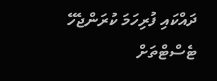ދައްކައި ފުރިހަމަ ކުރަންޖެހޭ ޓެސްޓްތަށް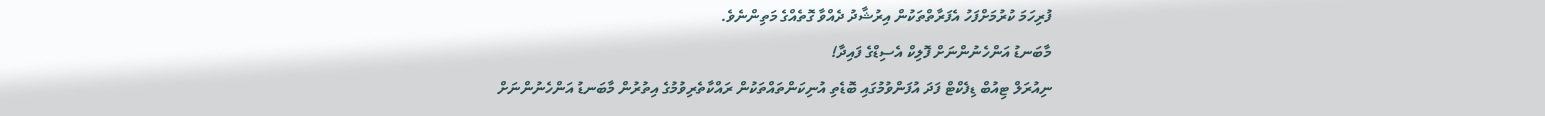ފުރިހަމަ ކުރުމަށްފަހު އެފަރާތްތަކުން އިރުޝާދު ދެއްވާ ގޮތެއްގެ މަތިންނެވެ.
މާބަނޑު އަންހެނުންނަށް ފޮލިކް އެސިޑްގެ ފައިދާ!
ނިއުރަލް ޓިއުބް ޑިފެކްޓް ފަދަ އުފަންވުމުގައި ބޮޑެތި އުނިކަންތައްތަކުން ރައްކާތެރިވުމުގެ އިތުރުން މާބަނޑު އަންހެނުންނަށް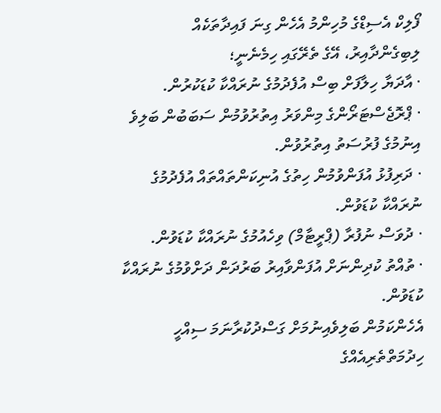ފޯލިކް އެސިޑްގެ މުހިންމު އެހެން ގިނަ ފައިދާތަކެއް ލިބިގެންދާއިރު، އޭގެ ތެރޭގައި ހިމެނެނީ؛
· އާދަޔާ ހިލާފަށް ބިސް އުފެދުމުގެ ނުރައްކާ ކުޑަކުރުން.
· ޕްރޮޖެސްޓަރޯންގެ މިންވަރު އިތުރުވުމުން ސަބަބުން ބަލިވެ އިނުމުގެ ފުރުސަތު އިތުރުވުން.
· ދަރިފުޅު އުފަންވުމުން ހިތުގެ އުނިކަންތައްތައް އުފެދުމުގެ ނުރައްކާ ކުޑަވުން.
· ދުވަސް ނުފުރާ (ޕްރީޓާމް) ވިހެއުމުގެ ނުރައްކާ ކުޑަވުން.
· ތުއްތު ކުދިންނަށް އުފަންވާއިރު ބަރުދަން ދަށްވުމުގެ ނުރައްކާ ކުޑަވުން.
އެހެންކަމުން ބަލިވެއިނުމަށް ގަސްދުކުރާނަމަ ސިއްހީ ހިދުމަތްތެރިއެއްގެ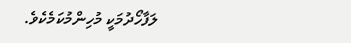ލަފާހޯދުމަކީ މުހިންމުކަމެކެވެ.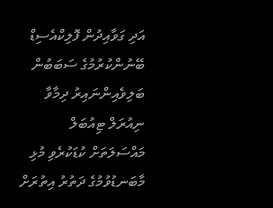އަދި ގަވާއިދުން ފޮލިކްއެސިޑް ބޭނުންކުރުމުގެ ސަބަބުން ބަލިވެއިންނައިރު ދިމާވާ ނިއުރަލް ޓިއުބަލް މައްސަލަތަށް ކުޑަކުރެވި މުޅި މާބަނޑުވުމުގެ ދަތުރު އިތުރަށް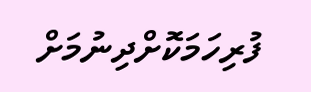ފުރިހަމަކޮށްދިނުމަށް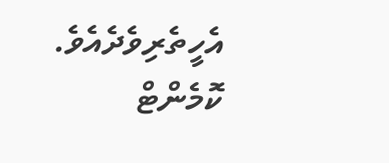އެހީތެރިވެދެއެވެ.
ކޮމެންޓް